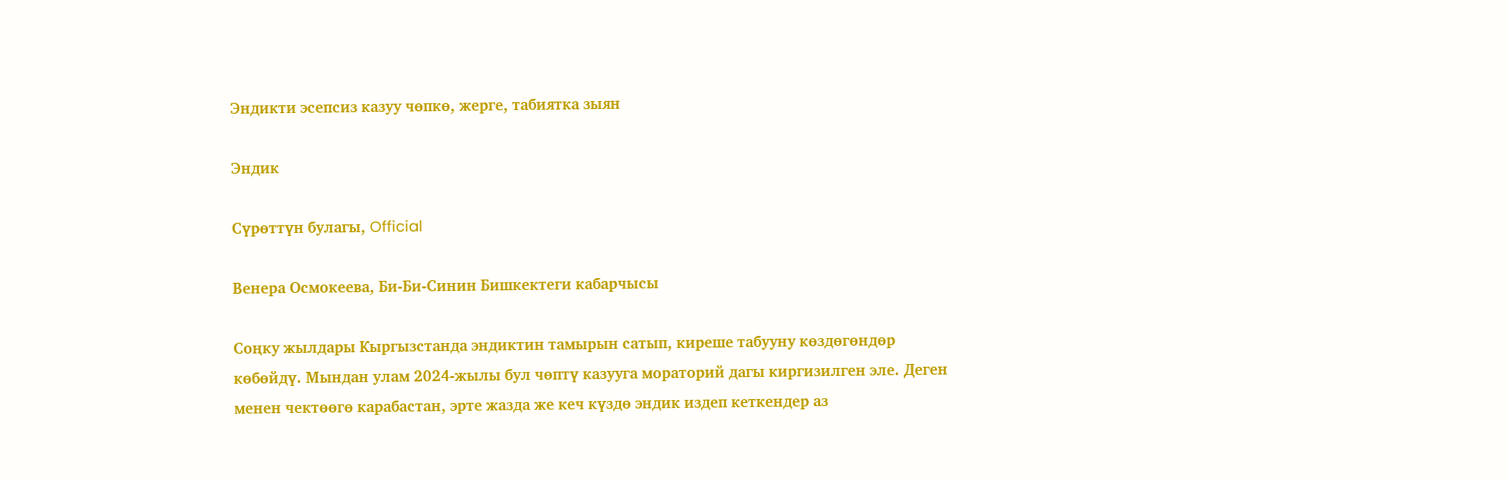Эндикти эсепсиз казуу чөпкө, жерге, табиятка зыян

Эндик

Сүрөттүн булагы, Official

Венера Осмокеева, Би-Би-Синин Бишкектеги кабарчысы

Соңку жылдары Кыргызстанда эндиктин тамырын сатып, киреше табууну көздөгөндөр көбөйдү. Мындан улам 2024-жылы бул чөптү казууга мораторий дагы киргизилген эле. Деген менен чектөөгө карабастан, эрте жазда же кеч күздө эндик издеп кеткендер аз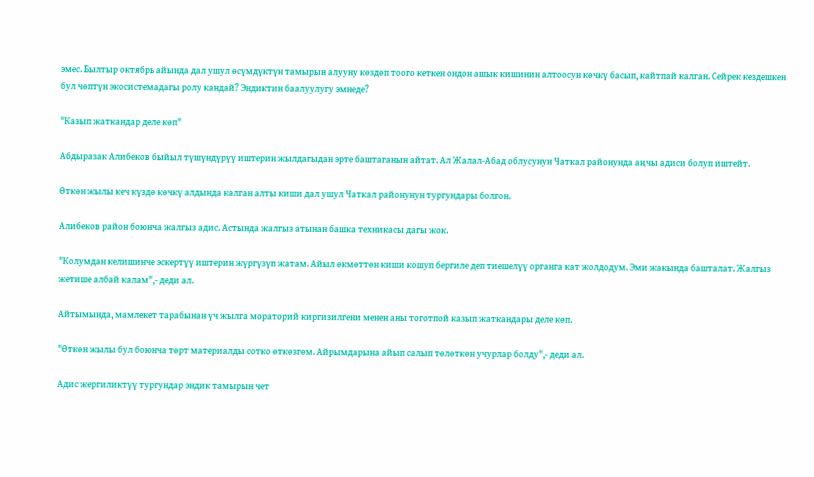эмес. Былтыр октябрь айында дал ушул өсүмдүктүн тамырын алууну көздөп тоого кеткен ондон ашык кишинин алтоосун көчкү басып, кайтпай калган. Сейрек кездешкен бул чөптүн экосистемадагы ролу кандай? Эндиктин баалуулугу эмнеде?

"Казып жаткандар деле көп"

Абдыразак Алибеков быйыл түшүндүрүү иштерин жылдагыдан эрте баштаганын айтат. Ал Жалал-Абад облусунун Чаткал районунда аңчы адиси болуп иштейт.

Өткөн жылы кеч күздө көчкү алдында калган алты киши дал ушул Чаткал районунун тургундары болгон.

Алибеков район боюнча жалгыз адис. Астында жалгыз атынан башка техникасы дагы жок.

"Колумдан келишинче эскертүү иштерин жүргүзүп жатам. Айыл өкмөттөн киши кошуп бергиле деп тиешелүү органга кат жолдодум. Эми жакында башталат. Жалгыз жетише албай калам",- деди ал.

Айтымында, мамлекет тарабынан үч жылга мораторий киргизилгени менен аны тоготпой казып жаткандары деле көп.

"Өткөн жылы бул боюнча төрт материалды сотко өткөзгөм. Айрымдарына айып салып төлөткөн учурлар болду",- деди ал.

Адис жергиликтүү тургундар эндик тамырын чет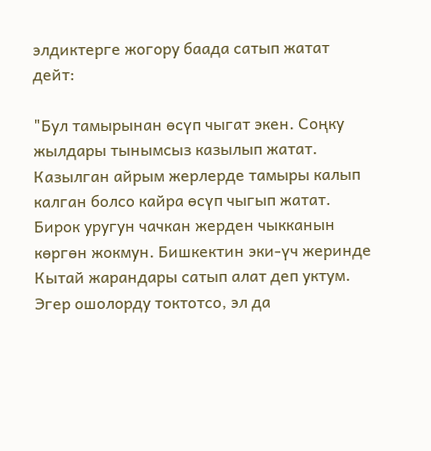элдиктерге жогору баада сатып жатат дейт:

"Бул тамырынан өсүп чыгат экен. Соңку жылдары тынымсыз казылып жатат. Казылган айрым жерлерде тамыры калып калган болсо кайра өсүп чыгып жатат. Бирок уругун чачкан жерден чыкканын көргөн жокмун. Бишкектин эки-үч жеринде Кытай жарандары сатып алат деп уктум. Эгер ошолорду токтотсо, эл да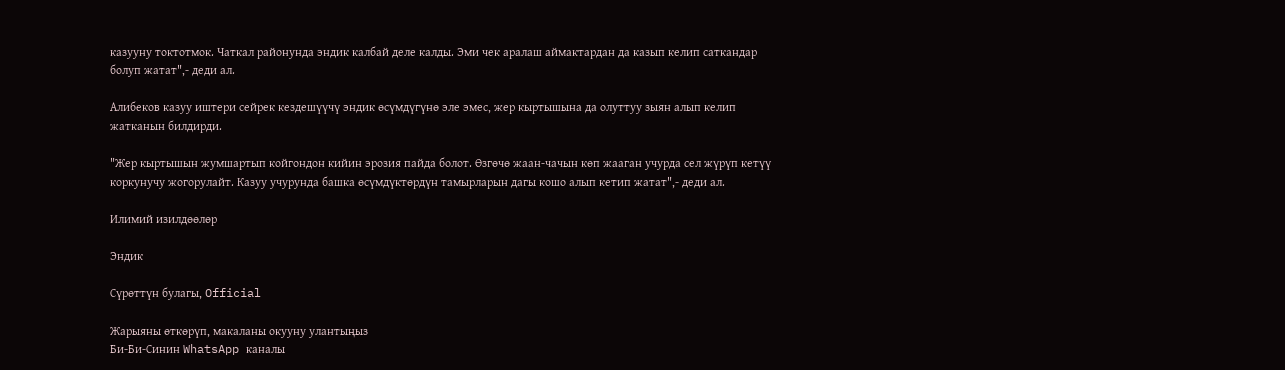казууну токтотмок. Чаткал районунда эндик калбай деле калды. Эми чек аралаш аймактардан да казып келип саткандар болуп жатат",- деди ал.

Алибеков казуу иштери сейрек кездешүүчү эндик өсүмдүгүнө эле эмес, жер кыртышына да олуттуу зыян алып келип жатканын билдирди.

"Жер кыртышын жумшартып койгондон кийин эрозия пайда болот. Өзгөчө жаан-чачын көп жааган учурда сел жүрүп кетүү коркунучу жогорулайт. Казуу учурунда башка өсүмдүктөрдүн тамырларын дагы кошо алып кетип жатат",- деди ал.

Илимий изилдөөлөр

Эндик

Сүрөттүн булагы, Official

Жарыяны өткөрүп, макаланы окууну улантыңыз
Би-Би-Синин WhatsApp каналы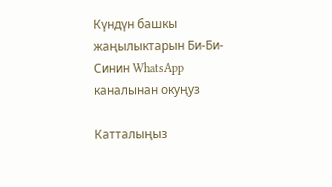Күндүн башкы жаңылыктарын Би-Би-Синин WhatsApp каналынан окуңуз

Катталыңыз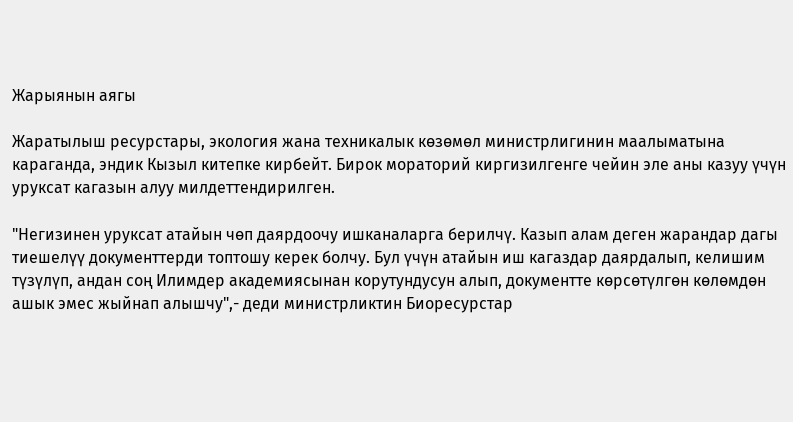Жарыянын аягы

Жаратылыш ресурстары, экология жана техникалык көзөмөл министрлигинин маалыматына караганда, эндик Кызыл китепке кирбейт. Бирок мораторий киргизилгенге чейин эле аны казуу үчүн уруксат кагазын алуу милдеттендирилген.

"Негизинен уруксат атайын чөп даярдоочу ишканаларга берилчү. Казып алам деген жарандар дагы тиешелүү документтерди топтошу керек болчу. Бул үчүн атайын иш кагаздар даярдалып, келишим түзүлүп, андан соң Илимдер академиясынан корутундусун алып, документте көрсөтүлгөн көлөмдөн ашык эмес жыйнап алышчу",- деди министрликтин Биоресурстар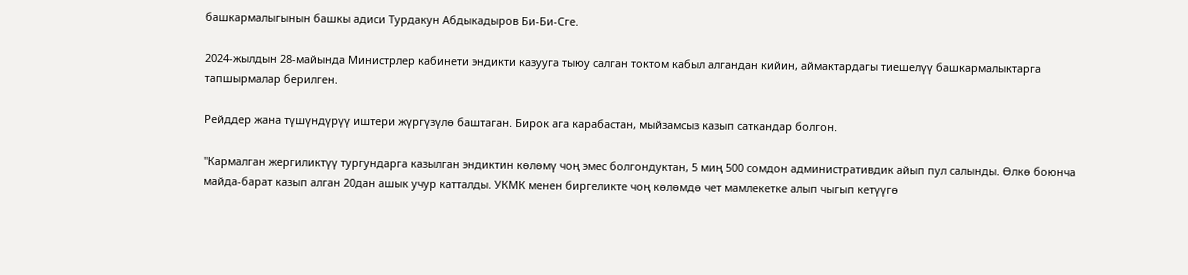башкармалыгынын башкы адиси Турдакун Абдыкадыров Би-Би-Сге.

2024-жылдын 28-майында Министрлер кабинети эндикти казууга тыюу салган токтом кабыл алгандан кийин, аймактардагы тиешелүү башкармалыктарга тапшырмалар берилген.

Рейддер жана түшүндүрүү иштери жүргүзүлө баштаган. Бирок ага карабастан, мыйзамсыз казып саткандар болгон.

"Кармалган жергиликтүү тургундарга казылган эндиктин көлөмү чоң эмес болгондуктан, 5 миң 500 сомдон административдик айып пул салынды. Өлкө боюнча майда-барат казып алган 20дан ашык учур катталды. УКМК менен биргеликте чоң көлөмдө чет мамлекетке алып чыгып кетүүгө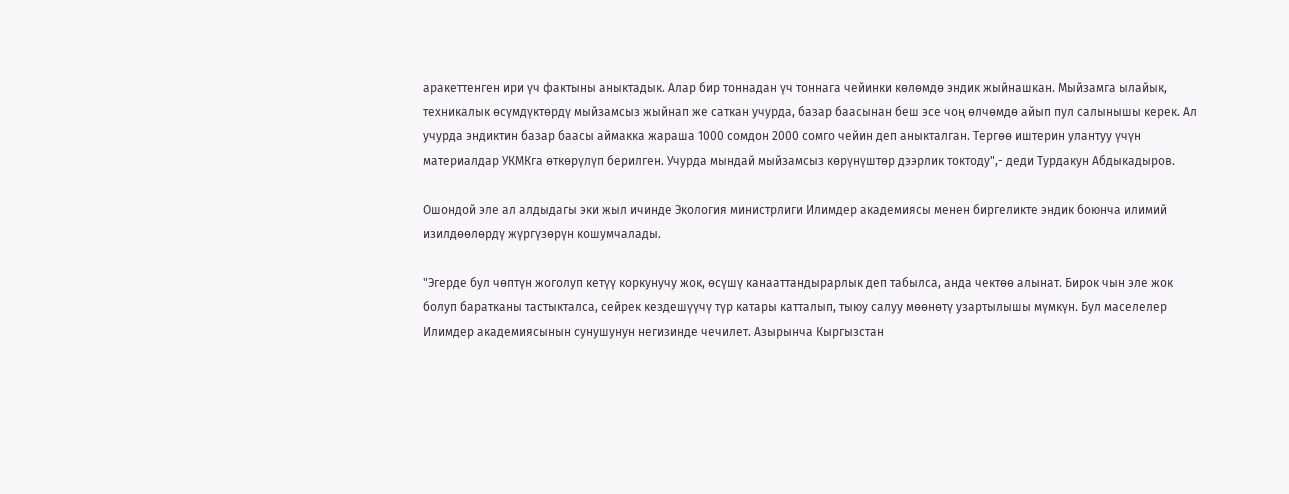аракеттенген ири үч фактыны аныктадык. Алар бир тоннадан үч тоннага чейинки көлөмдө эндик жыйнашкан. Мыйзамга ылайык, техникалык өсүмдүктөрдү мыйзамсыз жыйнап же саткан учурда, базар баасынан беш эсе чоң өлчөмдө айып пул салынышы керек. Ал учурда эндиктин базар баасы аймакка жараша 1000 сомдон 2000 сомго чейин деп аныкталган. Тергөө иштерин улантуу үчүн материалдар УКМКга өткөрүлүп берилген. Учурда мындай мыйзамсыз көрүнүштөр дээрлик токтоду",- деди Турдакун Абдыкадыров.

Ошондой эле ал алдыдагы эки жыл ичинде Экология министрлиги Илимдер академиясы менен биргеликте эндик боюнча илимий изилдөөлөрдү жүргүзөрүн кошумчалады.

"Эгерде бул чөптүн жоголуп кетүү коркунучу жок, өсүшү канааттандырарлык деп табылса, анда чектөө алынат. Бирок чын эле жок болуп баратканы тастыкталса, сейрек кездешүүчү түр катары катталып, тыюу салуу мөөнөтү узартылышы мүмкүн. Бул маселелер Илимдер академиясынын сунушунун негизинде чечилет. Азырынча Кыргызстан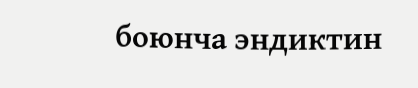боюнча эндиктин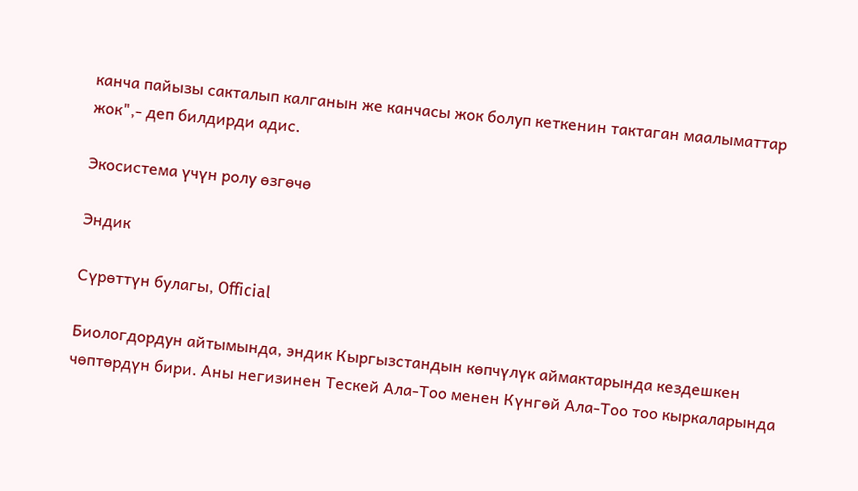канча пайызы сакталып калганын же канчасы жок болуп кеткенин тактаган маалыматтар жок",- деп билдирди адис.

Экосистема үчүн ролу өзгөчө

Эндик

Сүрөттүн булагы, Official

Биологдордун айтымында, эндик Кыргызстандын көпчүлүк аймактарында кездешкен чөптөрдүн бири. Аны негизинен Тескей Ала-Тоо менен Күнгөй Ала-Тоо тоо кыркаларында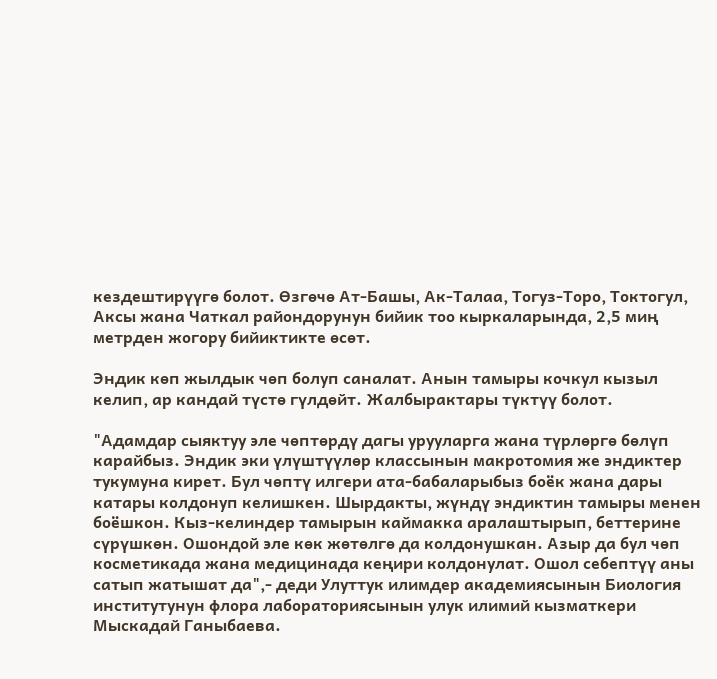кездештирүүгө болот. Өзгөчө Ат-Башы, Ак-Талаа, Тогуз-Торо, Токтогул, Аксы жана Чаткал райондорунун бийик тоо кыркаларында, 2,5 миң метрден жогору бийиктикте өсөт.

Эндик көп жылдык чөп болуп саналат. Анын тамыры кочкул кызыл келип, ар кандай түстө гүлдөйт. Жалбырактары түктүү болот.

"Адамдар сыяктуу эле чөптөрдү дагы урууларга жана түрлөргө бөлүп карайбыз. Эндик эки үлүштүүлөр классынын макротомия же эндиктер тукумуна кирет. Бул чөптү илгери ата-бабаларыбыз боёк жана дары катары колдонуп келишкен. Шырдакты, жүндү эндиктин тамыры менен боёшкон. Кыз-келиндер тамырын каймакка аралаштырып, беттерине сүрүшкөн. Ошондой эле көк жөтөлгө да колдонушкан. Азыр да бул чөп косметикада жана медицинада кеңири колдонулат. Ошол себептүү аны сатып жатышат да",- деди Улуттук илимдер академиясынын Биология институтунун флора лабораториясынын улук илимий кызматкери Мыскадай Ганыбаева.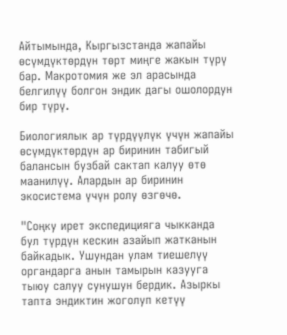Айтымында, Кыргызстанда жапайы өсүмдүктөрдүн төрт миңге жакын түрү бар. Макротомия же эл арасында белгилүү болгон эндик дагы ошолордун бир түрү.

Биологиялык ар түрдүүлүк үчүн жапайы өсүмдүктөрдүн ар биринин табигый балансын бузбай сактап калуу өтө маанилүү. Алардын ар биринин экосистема үчүн ролу өзгөчө.

"Соңку ирет экспедицияга чыкканда бул түрдүн кескин азайып жатканын байкадык. Ушундан улам тиешелүү органдарга анын тамырын казууга тыюу салуу сунушун бердик. Азыркы тапта эндиктин жоголуп кетүү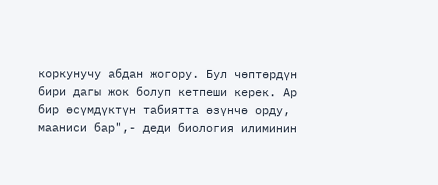коркунучу абдан жогору. Бул чөптөрдүн бири дагы жок болуп кетпеши керек. Ар бир өсүмдүктүн табиятта өзүнчө орду, мааниси бар",- деди биология илиминин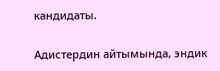кандидаты.

Адистердин айтымында, эндик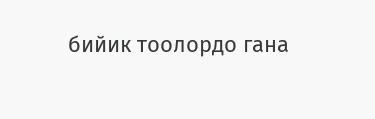бийик тоолордо гана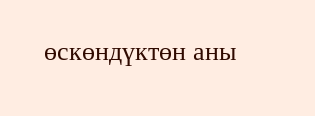өскөндүктөн аны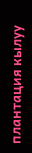плантация кылуу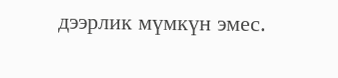дээрлик мүмкүн эмес.